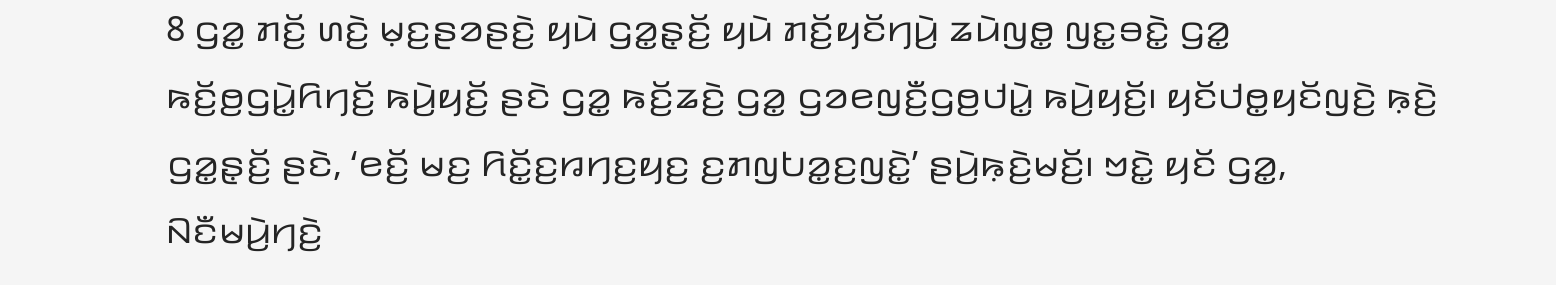8 ꤞꤤ꤭ ꤊꤢꤩ꤬ ꤛꤢꤧ꤬ ꤗ꤫ꤢ꤬ꤔꤤꤔꤢꤧ꤬ ꤟꤣꤧ ꤞꤤ꤭ꤔ꤫ꤢꤩ꤬ ꤟꤣꤧ ꤊꤢꤩ꤬ꤟꤢꤩꤚꤣꤧ꤬ ꤘꤣꤧꤜꤥ꤭ ꤜꤢ꤭ꤋꤢꤧ꤭ ꤞꤤ꤭ ꤒꤢꤩ꤬ꤥ꤬ꤞꤣꤧ꤭ꤖꤚꤢꤩ꤬ ꤒꤣꤧ꤬ꤟꤢꤩ꤬ ꤔꤢꤧ ꤞꤤ꤭ ꤒꤢꤩ꤬ꤘꤢꤧ꤬ ꤞꤤ꤭ ꤞꤤꤕꤜꤢꤪ꤬ꤞꤥ꤬ꤓꤣꤧ꤭ ꤒꤣꤧ꤬ꤟꤢꤩ꤬꤯ ꤟꤢꤩꤓꤥ꤭ꤟꤢꤩꤜꤢꤧ꤬ ꤒ꤫ꤢꤧ꤬ ꤞꤤ꤭ꤔ꤫ꤢꤩ꤬ ꤔꤢꤧ, ‘ꤕꤢꤩ꤬ ꤗꤢ꤬ ꤖꤢꤩ꤭ꤢ꤬ꤙꤚꤢ꤬ꤟꤢ꤬ ꤢ꤬ꤊꤜꤝꤤ꤭ꤢ꤬ꤜꤢꤧ꤭’ ꤔꤣꤧ꤬ꤒ꤫ꤢꤧ꤬ꤗꤢꤩ꤬꤯ ꤠꤢꤧ꤭ ꤟꤢꤩ ꤞꤤ꤭, ꤡꤢꤪꤗꤣꤧ꤬ꤚꤢꤧ꤬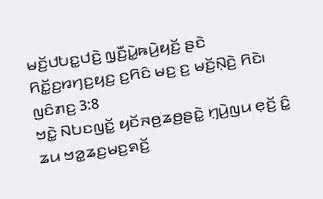ꤗꤢꤩ꤬ꤓꤝꤢ꤭ꤓꤢꤧ꤬ ꤜ꤫ꤢꤪ꤬ꤣꤧ꤭ꤒꤣꤧ꤬ꤟꤢꤩ꤬ ꤔꤢꤧ ꤖꤢꤩ꤭ꤢ꤬ꤙꤚꤢ꤬ꤟꤢ꤬ ꤢ꤬ꤖꤢꤨ ꤗꤢ꤬ ꤢ꤬ ꤗꤢꤩ꤬ꤡ꤫ꤢꤧ꤬ ꤖꤢꤧ꤯
ꤜꤢꤨꤊꤢ꤬ 3:8
ꤠꤢꤧ꤭ ꤡꤝꤢꤜꤢꤩ꤭ ꤟꤢꤩꤏꤥ꤬ꤘꤥ꤬ꤔꤢꤧ꤭ ꤚ꤫ꤣꤧ꤬ꤜꤣ ꤕ꤫ꤢꤩ꤬ ꤢꤨ꤭ ꤘꤣ ꤠꤤ꤭ꤘꤢ꤬ꤗꤢ꤬ꤎꤢꤩ꤬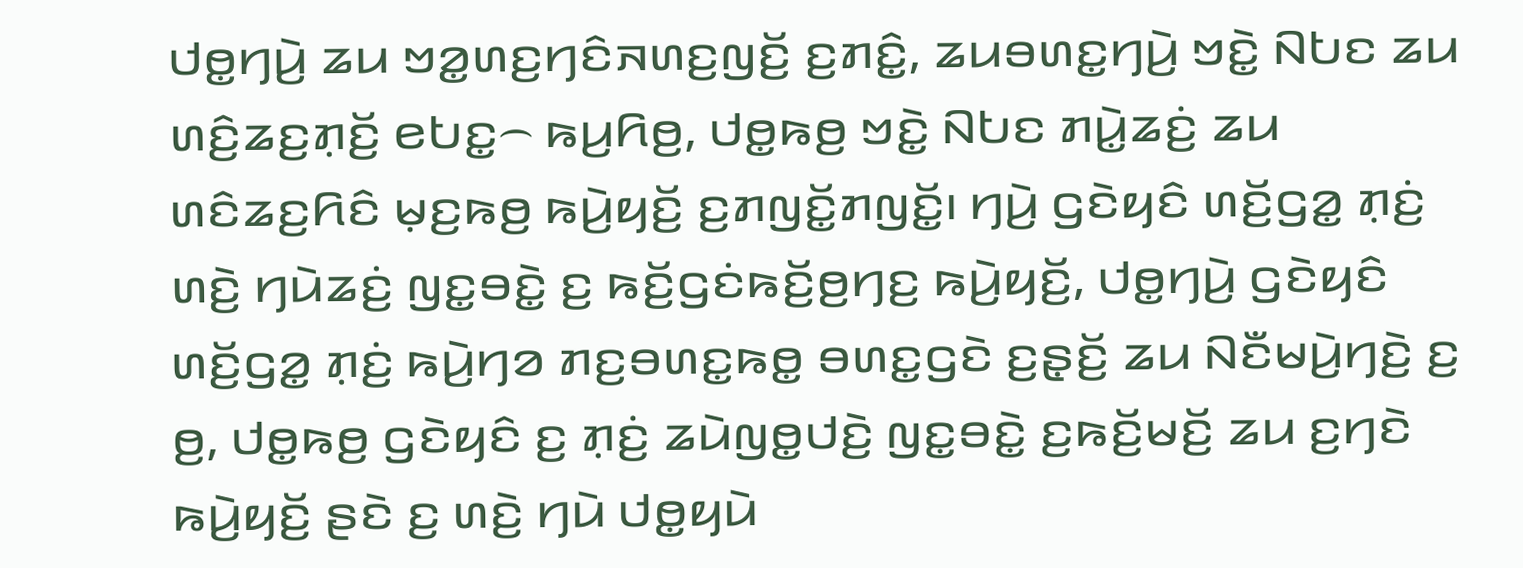ꤓꤥ꤭ꤚꤣꤧ꤬ ꤘꤣ ꤠꤤ꤭ꤛꤢ꤬ꤚꤢꤨꤏꤛꤢ꤬ꤜꤢꤩ꤬ ꤢ꤬ꤊꤢꤨ꤭, ꤘꤣꤋꤛꤢ꤭ꤚꤣꤧ꤬ ꤠꤢꤧ꤭ ꤡꤝꤢ ꤘꤣ ꤛꤢꤨ꤬ꤘꤢ꤬ꤊ꤫ꤢꤩ꤬ ꤕꤝꤢ꤭꤮ ꤒꤣ꤬ꤖꤥ꤬, ꤓꤥ꤭ꤒꤥ꤬ ꤠꤢꤧ꤭ ꤡꤝꤢ ꤊꤣꤧ꤭ꤘꤢꤦ꤬ ꤘꤣ ꤛꤢꤨꤘꤢ꤬ꤖꤢꤨ ꤗ꤫ꤢ꤬ꤒꤥ꤬ ꤒꤣꤧ꤬ꤟꤢꤩ꤬ ꤢ꤬ꤊꤜꤢꤩ꤭ꤊꤜꤢꤩ꤭꤯ ꤚꤣꤧ꤬ ꤞꤢꤧꤟꤢꤨ ꤛꤢꤩ꤬ꤞꤤ꤭ ꤊ꤫ꤢꤦ꤬ ꤛꤢꤧ꤬ ꤚꤣꤧꤘꤢꤦ꤬ ꤜꤢ꤭ꤋꤢꤧ꤭ ꤢ꤬ ꤒꤢꤩ꤬ꤞꤢꤦꤒꤢꤩ꤬ꤥ꤬ꤚꤢ꤬ ꤒꤣꤧ꤬ꤟꤢꤩ꤬, ꤓꤥ꤭ꤚꤣꤧ꤬ ꤞꤢꤧꤟꤢꤨ ꤛꤢꤩ꤬ꤞꤤ꤭ ꤊ꤫ꤢꤦ꤬ ꤒꤣꤧ꤬ꤚꤤ ꤊꤢ꤬ꤋꤛꤢ꤭ꤒꤥ꤭ ꤋꤛꤢ꤭ꤞꤢꤧ ꤢ꤬ꤔ꤫ꤢꤩ꤬ ꤘꤣ ꤡꤢꤪꤗꤣꤧ꤬ꤚꤢꤧ꤬ ꤢ꤬ ꤥ꤬, ꤓꤥ꤭ꤒꤥ꤬ ꤞꤢꤧꤟꤢꤨ ꤢ꤬ ꤊ꤫ꤢꤦ꤬ ꤘꤣꤧꤜꤥ꤭ꤓꤢꤧ꤬ ꤜꤢ꤭ꤋꤢꤧ꤭ ꤢ꤬ꤒꤢꤩ꤬ꤗꤢꤩ꤬ ꤘꤣ ꤢ꤬ꤚꤢꤧ ꤒꤣꤧ꤬ꤟꤢꤩ꤬ ꤔꤢꤧ ꤢ꤬ ꤛꤢꤧ꤬ ꤚꤣꤧ ꤓꤥ꤭ꤟꤣꤧ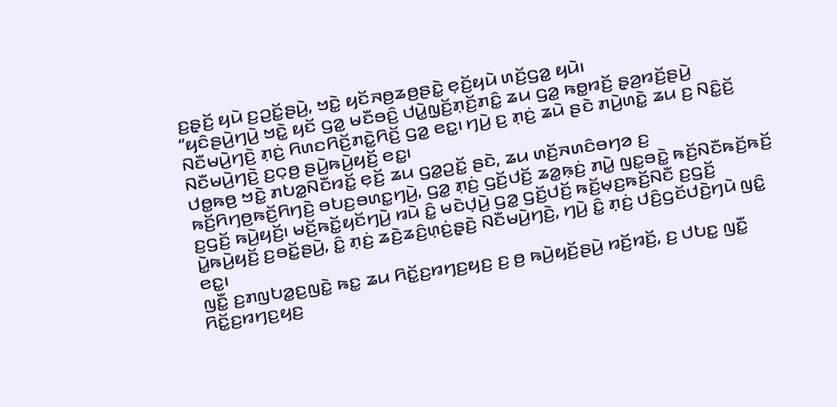ꤢ꤬ꤔ꤫ꤢꤩ꤬ ꤟꤣꤧ ꤢ꤬ꤑꤢꤩ꤭ꤔꤣꤧ꤬, ꤠꤢꤧ꤭ ꤟꤢꤩꤏꤥ꤬ꤘꤥ꤬ꤔꤢꤧ꤭ ꤕ꤫ꤢꤩ꤬ꤟꤣꤧ ꤛꤢꤩ꤬ꤞꤤ꤭ ꤟꤣꤧ꤯
“ꤟꤢꤨꤔꤣꤧ꤬ꤚꤣꤧ꤬ ꤠꤢꤧ꤭ ꤟꤢꤩ ꤞꤤ꤭ ꤗꤢꤪꤋꤢꤨ꤬ ꤓꤣꤧ꤭ꤜ꤫ꤢꤩ꤬ꤊ꤫ꤢꤩ꤬ꤊꤢꤨ꤭ ꤘꤣ ꤞꤤ꤭ ꤒꤥ꤭ꤙꤢꤩ꤬ ꤔ꤫ꤤ꤬ꤙꤢꤩ꤬ꤔꤣꤧ꤬ ꤡꤢꤪꤗꤣꤧ꤬ꤚꤢꤧ꤬ ꤊ꤫ꤢꤦ꤬ ꤖꤛꤢꤖꤢꤩ꤬ꤊꤢꤧ꤭ꤖꤢꤩ꤬ ꤞꤤ꤭ ꤕꤢ꤭꤯ ꤚꤣꤧ꤬ ꤢ꤬ ꤊ꤫ꤢꤦ꤬ ꤘꤣꤧ ꤔꤢꤧ ꤊꤣꤧ꤬ꤛꤢꤧ꤭ ꤘꤣ ꤢ꤬ ꤡꤢꤨ꤭ꤢꤩ꤬ ꤡꤢꤪꤗꤣꤧ꤬ꤚꤢꤧ꤬ ꤢ꤬ꤍ꤫ꤥ꤬ ꤔꤣꤧ꤬ꤒꤣꤧ꤬ꤟꤢꤩ꤬ ꤕꤢ꤭꤯
ꤓꤥ꤭ꤒꤥ꤬ ꤠꤢꤧ꤭ ꤊꤝꤤ꤭ꤡꤢꤪꤙꤢꤩ꤭ ꤕ꤫ꤢꤩ꤬ ꤘꤣ ꤞꤤ꤭ꤑꤢꤩ꤭ ꤔꤢꤧ, ꤘꤣ ꤛꤢꤩ꤬ꤏꤛꤢꤨꤋꤚꤤ ꤢ꤬ ꤒꤢꤩ꤬ꤖꤚꤥ꤬ꤒꤢꤩ꤬ꤖꤚꤢꤧ꤬ ꤋꤝꤢ꤬ꤋꤛꤢ꤭ꤚꤣꤧ꤬, ꤞꤤ꤭ ꤊ꤫ꤢꤦ꤬ ꤞꤢꤩ꤬ꤓꤢꤩ꤬ ꤘꤤ꤭ꤒ꤫ꤢꤦ꤬ ꤊꤣꤧ꤭ ꤜꤢ꤭ꤋꤢꤧ꤭ ꤒꤢꤩ꤬ꤡꤢꤪꤒꤢꤩ꤬ꤒꤢꤩ꤬ ꤢ꤬ꤞꤢꤩ꤬ ꤒꤣꤧ꤬ꤟꤢꤩ꤬꤯ ꤗꤢꤩ꤬ꤒꤢꤩ꤭ꤟꤢꤩꤚꤣꤧ꤬ ꤙꤣꤧ ꤢꤨ꤭ ꤗꤢꤧꤓ꤫ꤣꤧ꤬ ꤞꤤ꤭ ꤞꤢꤩ꤬ꤓꤢꤩ꤬ ꤒꤢꤩ꤬ꤗ꤫ꤢ꤬ꤒꤢꤩ꤬ꤡꤢꤪ ꤢ꤬ꤞꤢꤩ꤬ ꤣꤧ꤭ꤒꤣꤧ꤬ꤟꤢꤩ꤬ ꤢ꤬ꤋꤢꤩ꤭ꤔꤣꤧ꤬, ꤢꤨ꤭ ꤊ꤫ꤢꤦ꤬ ꤘꤢꤧ꤬ꤘꤢꤨ꤬ꤛ꤫ꤢꤦ꤬ꤔ꤫ꤢꤧ꤬ ꤡꤢꤪꤗꤣꤧ꤬ꤚꤢꤧ꤬, ꤚꤣꤧ꤬ ꤢꤨ꤭ ꤊ꤫ꤢꤦ꤬ ꤓꤢꤨ꤬ꤞꤢꤩꤓꤢꤧ꤬ꤚꤣꤧ ꤜꤢꤨ꤭ ꤕꤢ꤭꤯
ꤜꤢꤪ꤭ ꤢ꤬ꤊꤜꤝꤤ꤭ꤢ꤬ꤜꤢꤧ꤭ ꤒꤢ꤭ ꤘꤣ ꤖꤢꤩ꤭ꤢ꤬ꤙꤚꤢ꤬ꤟꤢ꤬ ꤢ꤬ ꤥ꤬ ꤒꤣꤧ꤬ꤟꤢꤩ꤬ꤔꤣꤧ꤬ ꤙꤢꤩ꤬ꤙꤢꤩ꤬, ꤢ꤬ ꤓꤝꤢ꤭ ꤜꤢꤪ꤭ ꤖꤢꤩ꤭ꤢ꤬ꤙꤚꤢ꤬ꤟꤢ꤬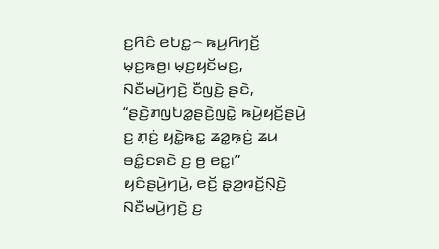ꤢ꤬ꤖꤢꤨ ꤕꤝꤢ꤭꤮ ꤒꤣ꤬ꤖꤚꤢꤩ꤬ ꤗ꤫ꤢ꤬ꤒꤥ꤬꤯ ꤗ꤫ꤢ꤬ꤟꤢꤩꤗꤢ꤬, ꤡꤢꤪꤗꤣꤧ꤬ꤚꤢꤧ꤬ ꤢꤪꤜꤢꤧ꤬ ꤔꤢꤧ, “ꤔꤢꤧ꤬ꤊꤜꤝꤤ꤭ꤔꤢꤧ꤬ꤜꤢꤧ꤭ ꤒꤣꤧ꤬ꤟꤢꤩ꤬ꤔꤣꤧ꤬ ꤢ꤬ ꤊ꤫ꤢꤦ꤬ ꤟꤢꤧ꤭ꤒꤢ꤭ ꤘꤤ꤭ꤒ꤫ꤢꤦ꤬ ꤘꤣ ꤋꤢꤨ꤭ꤢꤎꤢꤧ ꤢ꤬ ꤥ꤬ ꤕꤢ꤭꤯”
ꤟꤢꤨꤔꤣꤧ꤬ꤚꤣꤧ꤬, ꤕꤢꤩ꤬ ꤔ꤫ꤤ꤬ꤙꤢꤩ꤬ꤡ꤫ꤢꤧ꤬ ꤡꤢꤪꤗꤣꤧ꤬ꤚꤢꤧ꤬ ꤢ꤬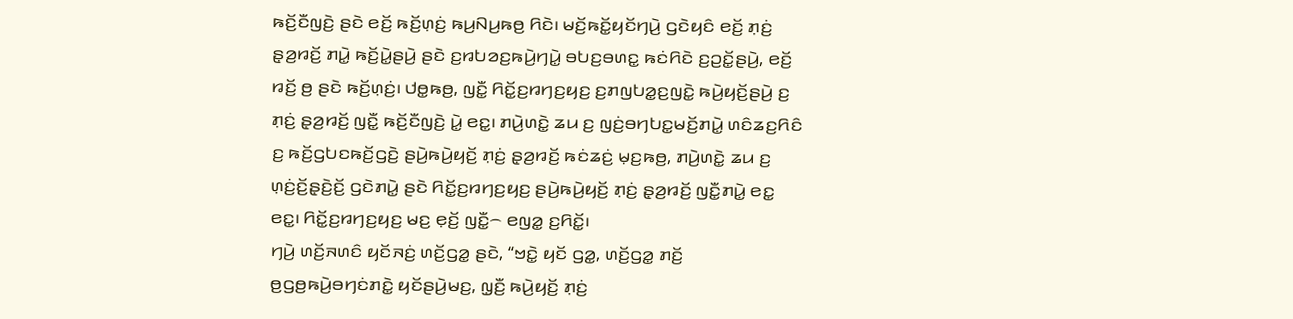ꤒꤢꤩ꤬ꤢꤪꤜꤢꤧ꤬ ꤔꤢꤧ ꤕꤢꤩ꤬ ꤒꤢꤩ꤬ꤛ꤫ꤢꤦ꤬ ꤒꤣ꤬ꤡꤣ꤬ꤒꤥ꤬ ꤖꤢꤧ꤯ ꤗꤢꤩ꤬ꤒꤢꤩ꤭ꤟꤢꤩꤚꤣꤧ꤬ ꤞꤢꤧꤟꤢꤨ ꤕꤢꤩ꤬ ꤊ꤫ꤢꤦ꤬ ꤔ꤫ꤤ꤬ꤙꤢꤩ꤬ ꤊꤣꤧ꤭ ꤒꤢꤩ꤬ꤣꤧ꤭ꤔꤣꤧ꤬ ꤔꤢꤧ ꤢ꤬ꤙꤝꤤꤢ꤬ꤒꤣꤧ꤬ꤚꤣꤧ꤭ ꤋꤝꤢ꤬ꤋꤛꤢ꤭ ꤒꤢꤦꤖꤢꤧ ꤢ꤬ꤑꤢꤩ꤭ꤔꤣꤧ꤬, ꤕꤢꤩ꤬ ꤙꤢꤩ꤬ ꤥ꤬ ꤔꤢꤧ ꤒꤢꤩ꤬ꤛ꤫ꤢꤦ꤬꤯ ꤓꤥ꤭ꤒꤥ꤬, ꤜꤢꤪ꤭ ꤖꤢꤩ꤭ꤢ꤬ꤙꤚꤢ꤬ꤟꤢ꤬ ꤢ꤬ꤊꤜꤝꤤ꤭ꤢ꤬ꤜꤢꤧ꤭ ꤒꤣꤧ꤬ꤟꤢꤩ꤬ꤔꤣꤧ꤬ ꤢ꤬ ꤊ꤫ꤢꤦ꤬ ꤔ꤫ꤤ꤬ꤙꤢꤩ꤬ ꤜꤢꤪ꤭ ꤒꤢꤩ꤬ꤢꤪꤜꤢꤧ꤬ ꤣꤧ꤭ ꤕꤢ꤭꤯ ꤊꤣꤧ꤬ꤛꤢꤧ꤭ ꤘꤣ ꤢ꤬ ꤜꤢꤦ꤬ꤋꤚꤝꤢ꤭ꤗꤢꤩ꤬ꤊꤣꤧ꤭ ꤛꤢꤨꤘꤢ꤬ꤖꤢꤨ ꤢ꤬ ꤒꤢꤩ꤬ꤞꤝꤢꤒꤢꤩ꤬ꤞꤢꤧ꤬ ꤔꤣꤧ꤬ꤒꤣꤧ꤬ꤟꤢꤩ꤬ ꤊ꤫ꤢꤦ꤬ ꤔ꤫ꤤ꤬ꤙꤢꤩ꤬ ꤒꤢꤦꤘꤢꤦ꤬ ꤗ꤫ꤢ꤬ꤒꤥ꤬, ꤊꤣꤧ꤬ꤛꤢꤧ꤭ ꤘꤣ ꤢ꤬ ꤛ꤫ꤢꤦ꤬ꤢꤩ꤬ꤔ꤫ꤢꤧ꤬ꤢꤩ꤬ ꤞꤢꤧꤊꤣꤧ꤭ ꤔꤢꤧ ꤖꤢꤩ꤭ꤢ꤬ꤙꤚꤢ꤬ꤟꤢ꤬ ꤔꤣꤧ꤬ꤒꤣꤧ꤬ꤟꤢꤩ꤬ ꤊ꤫ꤢꤦ꤬ ꤔ꤫ꤤ꤬ꤙꤢꤩ꤬ ꤜꤢꤪ꤭ꤊꤣꤧ꤭ ꤕꤢ꤭ ꤕꤢ꤭꤯ ꤖꤢꤩ꤭ꤢ꤬ꤙꤚꤢ꤬ꤟꤢ꤬ ꤗꤢ꤬ ꤕ꤫ꤢꤩ꤬ ꤜꤢꤪ꤭꤮ ꤕꤜꤤ꤭ ꤢ꤬ꤖꤢꤩ꤭꤯
ꤚꤣꤧ꤬ ꤛꤢꤩ꤬ꤏꤛꤢꤨ ꤟꤢꤩꤏꤢꤦ꤬ ꤛꤢꤩ꤬ꤞꤤ꤭ ꤔꤢꤧ, “ꤠꤢꤧ꤭ ꤟꤢꤩ ꤞꤤ꤭, ꤛꤢꤩ꤬ꤞꤤ꤭ ꤊꤢꤩ꤬ ꤥ꤬ꤞꤥ꤬ꤒꤣꤧ꤬ꤋꤚꤢꤦꤊꤢꤧ꤭ ꤟꤢꤩꤔꤣꤧ꤬ꤗꤢ꤬, ꤜ꤫ꤢꤪ꤬ ꤒꤣꤧ꤬ꤟꤢꤩ꤬ ꤊ꤫ꤢꤦ꤬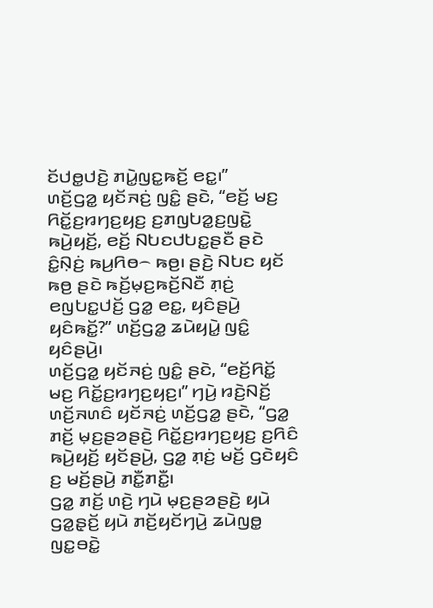ꤢꤩꤓꤥ꤭ꤓꤢꤧ꤬ ꤊꤣꤧ꤭ꤜꤢ꤭ꤒꤢꤩ꤬ ꤕꤢ꤭꤯”
ꤛꤢꤩ꤬ꤞꤤ꤭ ꤟꤢꤩꤏꤢꤦ꤬ ꤜꤢꤨ꤭ ꤔꤢꤧ, “ꤕꤢꤩ꤬ ꤗꤢ꤬ ꤖꤢꤩ꤭ꤢ꤬ꤙꤚꤢ꤬ꤟꤢ꤬ ꤢ꤬ꤊꤜꤝꤤ꤭ꤢ꤬ꤜꤢꤧ꤭ ꤒꤣꤧ꤬ꤟꤢꤩ꤬, ꤕꤢꤩ꤬ ꤡꤝꤢꤓꤝꤢ꤭ꤔꤢꤪ ꤔꤢꤧ ꤢꤨ꤭ꤡ꤫ꤢꤦ꤬ ꤒꤣ꤬ꤖꤥ꤮ ꤒꤥ꤬꤯ ꤔꤢꤧ꤬ ꤡꤝꤢ ꤟꤢꤩ ꤒꤥ꤬ ꤔꤢꤧ ꤒꤢꤩ꤬ꤗ꤫ꤢ꤬ꤒꤢꤩ꤬ꤡꤢꤪ ꤊ꤫ꤢꤦ꤬ ꤕꤜꤝꤢ꤭ꤓꤢꤩ꤬ ꤞꤤ꤭ ꤕꤢ꤭, ꤟꤢꤨꤔꤣꤧ꤬ ꤟꤢꤨꤒꤢꤩ꤭?” ꤛꤢꤩ꤬ꤞꤤ꤭ ꤘꤣꤧꤟꤣꤧ꤭ ꤜꤢꤨ꤭ ꤟꤢꤨꤔꤣꤧ꤬꤯
ꤛꤢꤩ꤬ꤞꤤ꤭ ꤟꤢꤩꤏꤢꤦ꤬ ꤜꤢꤨ꤭ ꤔꤢꤧ, “ꤕꤢꤩ꤬ꤖꤢꤩ꤭ ꤗꤢ꤬ ꤖꤢꤩ꤭ꤢ꤬ꤙꤚꤢ꤬ꤟꤢ꤬꤯” ꤚꤣꤧ꤬ ꤙꤢꤧ꤬ꤡꤢꤩ꤬ ꤛꤢꤩ꤬ꤏꤛꤢꤨ ꤟꤢꤩꤏꤢꤦ꤬ ꤛꤢꤩ꤬ꤞꤤ꤭ ꤔꤢꤧ, “ꤞꤤ꤭ ꤊꤢꤩ꤬ ꤗ꤫ꤢ꤬ꤔꤤꤔꤢꤧ꤬ ꤖꤢꤩ꤭ꤢ꤬ꤙꤚꤢ꤬ꤟꤢ꤬ ꤢ꤬ꤖꤢꤨ ꤒꤣꤧ꤬ꤟꤢꤩ꤬ ꤟꤢꤩꤔꤣꤧ꤬, ꤞꤤ꤭ ꤊ꤫ꤢꤦ꤬ ꤗꤢꤩ꤬ ꤞꤢꤧꤟꤢꤨ ꤢ꤬ ꤗꤢꤩ꤬ꤔꤣꤧ꤬ ꤊꤢꤪ꤭ꤊꤢꤪ꤭꤯
ꤞꤤ꤭ ꤊꤢꤩ꤬ ꤛꤢꤧ꤬ ꤚꤣꤧ ꤗ꤫ꤢ꤬ꤔꤤꤔꤢꤧ꤬ ꤟꤣꤧ ꤞꤤ꤭ꤔ꤫ꤢꤩ꤬ ꤟꤣꤧ ꤊꤢꤩ꤬ꤟꤢꤩꤚꤣꤧ꤬ ꤘꤣꤧꤜꤥ꤭ ꤜꤢ꤭ꤋꤢꤧ꤭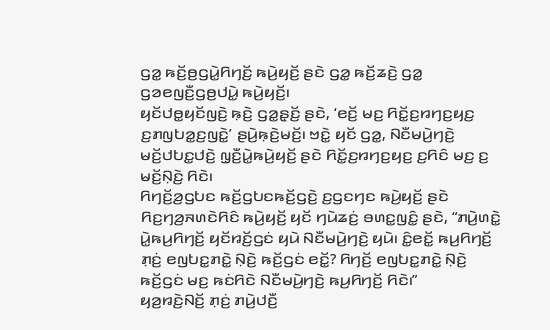ꤞꤤ꤭ ꤒꤢꤩ꤬ꤥ꤬ꤞꤣꤧ꤭ꤖꤚꤢꤩ꤬ ꤒꤣꤧ꤬ꤟꤢꤩ꤬ ꤔꤢꤧ ꤞꤤ꤭ ꤒꤢꤩ꤬ꤘꤢꤧ꤬ ꤞꤤ꤭ ꤞꤤꤕꤜꤢꤪ꤬ꤞꤥ꤬ꤓꤣꤧ꤭ ꤒꤣꤧ꤬ꤟꤢꤩ꤬꤯
ꤟꤢꤩꤓꤥ꤭ꤟꤢꤩꤜꤢꤧ꤬ ꤒ꤫ꤢꤧ꤬ ꤞꤤ꤭ꤔ꤫ꤢꤩ꤬ ꤔꤢꤧ, ‘ꤕꤢꤩ꤬ ꤗꤢ꤬ ꤖꤢꤩ꤭ꤢ꤬ꤙꤚꤢ꤬ꤟꤢ꤬ ꤢ꤬ꤊꤜꤝꤤ꤭ꤢ꤬ꤜꤢꤧ꤭’ ꤔꤣꤧ꤬ꤒ꤫ꤢꤧ꤬ꤗꤢꤩ꤬꤯ ꤠꤢꤧ꤭ ꤟꤢꤩ ꤞꤤ꤭, ꤡꤢꤪꤗꤣꤧ꤬ꤚꤢꤧ꤬ ꤗꤢꤩ꤬ꤓꤝꤢ꤭ꤓꤢꤧ꤬ ꤜ꤫ꤢꤪ꤬ꤣꤧ꤭ꤒꤣꤧ꤬ꤟꤢꤩ꤬ ꤔꤢꤧ ꤖꤢꤩ꤭ꤢ꤬ꤙꤚꤢ꤬ꤟꤢ꤬ ꤢ꤬ꤖꤢꤨ ꤗꤢ꤬ ꤢ꤬ ꤗꤢꤩ꤬ꤡ꤫ꤢꤧ꤬ ꤖꤢꤧ꤯
ꤖꤚꤢꤩ꤬ꤤ꤬ꤞꤝꤢ ꤒꤢꤩ꤬ꤞꤝꤢꤒꤢꤩ꤬ꤞꤢꤧ꤬ ꤢ꤬ꤞꤢꤚꤢ ꤒꤣꤧ꤬ꤟꤢꤩ꤬ ꤔꤢꤧ ꤖꤢ꤬ꤚꤤ꤬ꤏꤛꤢꤧꤖꤢꤨ ꤒꤣꤧ꤬ꤟꤢꤩ꤬ ꤟꤢꤩ ꤚꤣꤧꤘꤢꤦ꤬ ꤋꤛꤢ꤭ꤜꤢꤨ꤭ ꤔꤢꤧ, “ꤊꤣꤧ꤬ꤛꤢꤧ꤭ ꤣꤧ꤭ꤒꤣ꤬ꤖꤚꤢꤩ꤬ ꤟꤢꤩꤙꤢꤩ꤬ꤞꤢꤦ ꤟꤣꤧ ꤡꤢꤪꤗꤣꤧ꤬ꤚꤢꤧ꤬ ꤟꤣꤧ꤯ ꤢꤨ꤭ꤕꤢꤩ꤭ ꤒꤣ꤬ꤖꤚꤢꤩ꤬ ꤊ꤫ꤢꤦ꤬ ꤕꤜꤝꤢ꤭ꤊꤢꤧ꤭ ꤡ꤫ꤢꤧ꤬ ꤒꤢꤩ꤬ꤞꤢꤦ ꤕꤢꤩ꤭? ꤖꤚꤢꤩ꤬ ꤕꤜꤝꤢ꤭ꤊꤢꤧ꤭ ꤡ꤫ꤢꤧ꤬ ꤒꤢꤩ꤬ꤞꤢꤦ ꤗꤢ꤬ ꤒꤢꤦꤖꤢꤧ ꤡꤢꤪꤗꤣꤧ꤬ꤚꤢꤧ꤬ ꤒꤣ꤬ꤖꤚꤢꤩ꤬ ꤖꤢꤧ꤯”
ꤟꤤ꤬ꤙꤢꤧ꤬ꤡꤢꤩ꤬ ꤊ꤫ꤢꤦ꤬ ꤊꤣꤧ꤬ꤓꤢꤪ꤬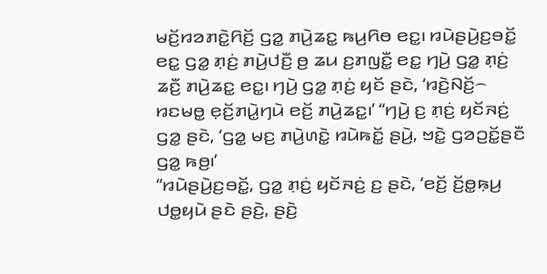ꤗꤢꤩ꤬ꤙꤤꤊꤢꤧ꤭ꤖꤢꤩ꤬ ꤞꤤ꤭ ꤊꤣꤧ꤬ꤘꤢ꤭ ꤒꤣ꤬ꤖꤥ ꤕꤢ꤭꤯ ꤙꤣꤧꤔꤣꤧ꤬ꤢ꤬ꤋꤢꤩ꤭ ꤕꤢ꤭ ꤞꤤ꤭ ꤊ꤫ꤢꤦ꤬ ꤊꤣꤧ꤬ꤓꤢꤪ꤬ ꤥ꤬ ꤘꤣ ꤢ꤬ꤊꤜꤢꤪ꤭ ꤕꤢ꤭ ꤚꤣꤧ꤬ ꤞꤤ꤭ ꤊ꤫ꤢꤦ꤬ ꤘꤢꤪ꤬ ꤊꤣꤧ꤬ꤘꤢ꤭ ꤕꤢ꤭꤯ ꤚꤣꤧ꤬ ꤞꤤ꤭ ꤊ꤫ꤢꤦ꤬ ꤟꤢꤩ ꤔꤢꤧ, ‘ꤙꤢꤧ꤬ꤡꤢꤩ꤬꤮ ꤙꤢꤗꤥ꤭ ꤕ꤫ꤢꤩ꤬ꤊꤣꤧ꤭ꤚꤣꤧ ꤕꤢꤩ꤬ ꤊꤣꤧ꤬ꤘꤢ꤭꤯’ “ꤚꤣꤧ꤬ ꤢ꤬ ꤊ꤫ꤢꤦ꤬ ꤟꤢꤩꤏꤢꤦ꤬ ꤞꤤ꤭ ꤔꤢꤧ, ‘ꤞꤤ꤭ ꤗꤢ꤬ ꤊꤣꤧ꤬ꤛꤢꤧ꤭ ꤙꤣꤧꤒꤢꤩ꤭ ꤔꤣꤧ꤬, ꤠꤢꤧ꤭ ꤞꤤꤑꤢꤩ꤭ꤔꤢꤪ ꤞꤤ꤭ ꤒꤥ꤬꤯’
“ꤙꤣꤧꤔꤣꤧ꤬ꤢ꤬ꤋꤢꤩ꤭, ꤞꤤ꤭ ꤊ꤫ꤢꤦ꤬ ꤟꤢꤩꤏꤢꤦ꤬ ꤢ꤬ ꤔꤢꤧ, ‘ꤕꤢꤩ꤬ ꤢꤩ꤬ꤥ꤭ꤒ꤫ꤣ꤬ ꤓꤥ꤭ꤟꤣꤧ ꤔꤢꤧ ꤔꤢꤧ꤬, ꤔꤢꤧ꤬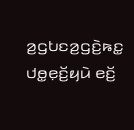ꤤ꤬ꤞꤝꤢꤤ꤬ꤞꤢꤧ꤬ꤒꤢ꤭ ꤓꤥ꤭ꤕ꤫ꤢꤩ꤬ꤟꤣꤧ ꤕꤢꤩ꤬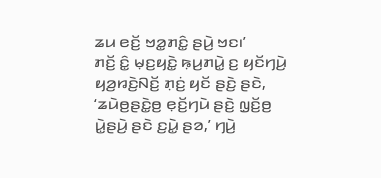ꤘꤣ ꤕꤢꤩ꤬ ꤠꤤ꤭ꤊꤢꤨ꤭ ꤔꤣꤧ꤬ ꤠꤢ꤯’
ꤊꤢꤩ꤬ ꤢꤨ꤭ ꤗ꤫ꤢ꤬ꤟꤢꤧ꤭ ꤒ꤫ꤣ꤬ꤊꤣꤧ꤭ ꤢ꤬ ꤟꤢꤩꤚꤣꤧ꤬ ꤟꤤ꤬ꤙꤢꤧ꤬ꤡꤢꤩ꤬ ꤊ꤫ꤢꤦ꤬ ꤟꤢꤩ ꤔꤢꤧ꤬ ꤔꤢꤧ, ‘ꤘꤣꤧꤥ꤬ꤔꤢꤧ꤭ꤥ꤬ ꤕ꤫ꤢꤩ꤬ꤚꤣꤧ ꤔꤢꤧ꤬ ꤜ꤫ꤢꤩ꤬ꤥ꤬ ꤣꤧ꤭ꤔꤣꤧ꤬ ꤔꤢꤧ ꤢ꤬ꤣꤧ꤭ ꤔꤤ,’ ꤚꤣꤧ꤬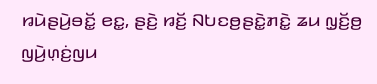ꤙꤣꤧꤔꤣꤧ꤬ꤋꤢꤩ꤭ ꤕꤢ꤭, ꤔꤢꤧ꤬ ꤙꤢꤩ꤬ ꤡꤝꤢꤥ꤬ꤔꤢꤧ꤭ꤊꤢꤧ꤭ ꤘꤣ ꤜ꤫ꤢꤩ꤬ꤥ꤬ ꤜꤣꤧ꤬ꤛ꤫ꤢꤦ꤬ꤜꤣ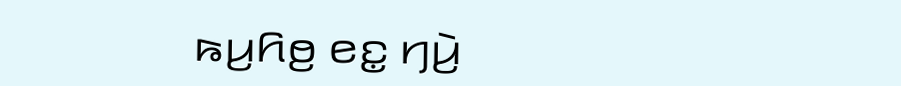ꤒꤣ꤬ꤖꤥ꤬ ꤕꤢ꤭ ꤚꤣꤧ꤬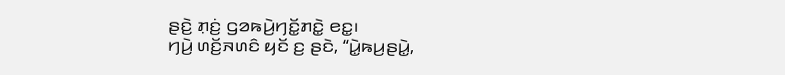ꤔꤢꤧ꤬ ꤊ꤫ꤢꤦ꤬ ꤞꤤꤒꤣꤧ꤬ꤚꤢꤩ꤭ꤊꤢꤧ꤭ ꤕꤢ꤭꤯
ꤚꤣꤧ꤬ ꤛꤢꤩ꤬ꤏꤛꤢꤨ ꤟꤢꤩ ꤢ꤬ ꤔꤢꤧ, “ꤣꤧ꤭ꤒꤣ꤬ꤔꤣꤧ꤭,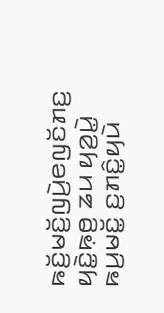ꤒꤢꤩ꤬ꤗꤢꤩ꤬ꤜꤣꤧ꤬ꤕꤜꤢꤩꤊꤢ꤬ ꤟꤢꤧ꤭ꤒ꤫ꤥ꤬ ꤘꤣ ꤟꤤ꤬ꤣꤧ꤭ ꤒꤣ꤬ꤗꤢꤩ꤭ ꤢ꤬ꤊꤢꤨ꤭ꤟꤣꤧ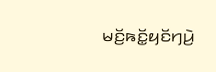ꤗꤢꤩ꤬ꤒꤢꤩ꤭ꤟꤢꤩꤚꤣꤧ꤬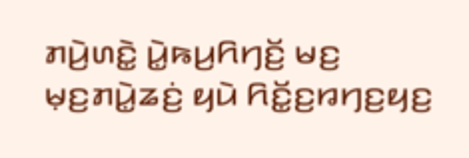ꤊꤣꤧ꤬ꤛꤢꤧ꤭ ꤣꤧ꤭ꤒꤣ꤬ꤖꤚꤢꤩ꤬ ꤗꤢ꤬ ꤗ꤫ꤢ꤬ꤊꤣꤧ꤭ꤘꤢꤦ꤬ ꤟꤣꤧ ꤖꤢꤩ꤭ꤢ꤬ꤙꤚꤢ꤬ꤟꤢ꤬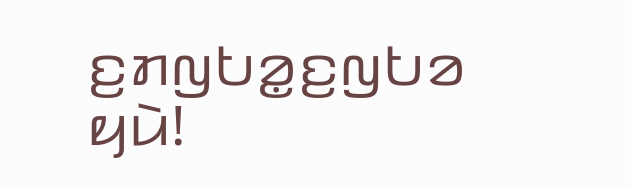ꤢ꤬ꤊꤜꤝꤤ꤭ꤢ꤬ꤜꤝꤤ ꤟꤣꤧ!